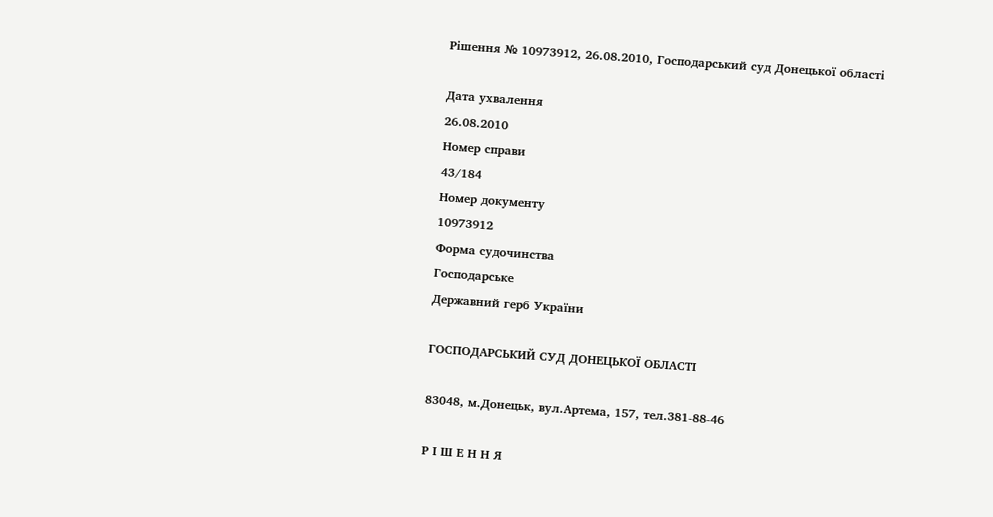Рішення № 10973912, 26.08.2010, Господарський суд Донецької області

Дата ухвалення
26.08.2010
Номер справи
43/184
Номер документу
10973912
Форма судочинства
Господарське
Державний герб України

ГОСПОДАРСЬКИЙ СУД ДОНЕЦЬКОЇ ОБЛАСТІ

83048, м.Донецьк, вул.Артема, 157, тел.381-88-46

Р І Ш Е Н Н Я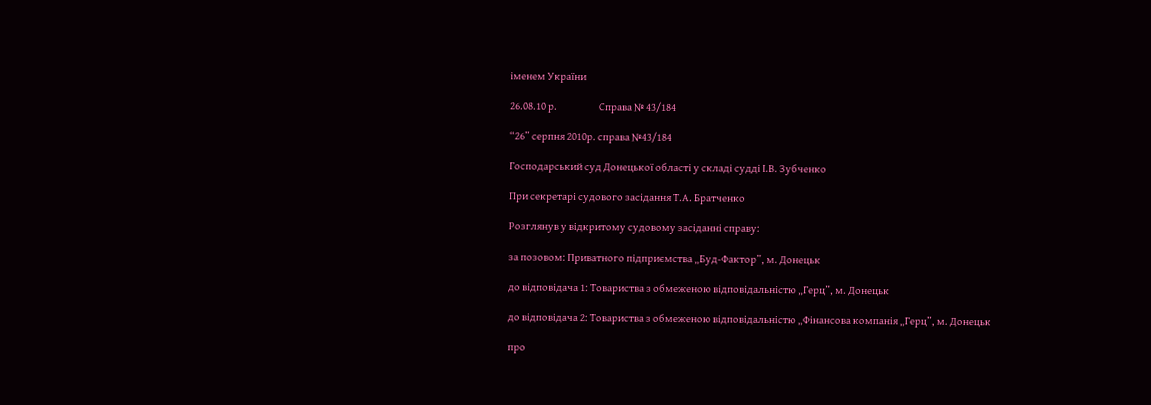іменем України

26.08.10 р.                     Справа № 43/184

“26” серпня 2010р. справа №43/184

Господарський суд Донецької області у складі судді І.В. Зубченко

При секретарі судового засідання Т.А. Братченко

Розглянув у відкритому судовому засіданні справу:

за позовом: Приватного підприємства „Буд-Фактор”, м. Донецьк

до відповідача 1: Товариства з обмеженою відповідальністю „Герц”, м. Донецьк

до відповідача 2: Товариства з обмеженою відповідальністю „Фінансова компанія „Герц”, м. Донецьк

про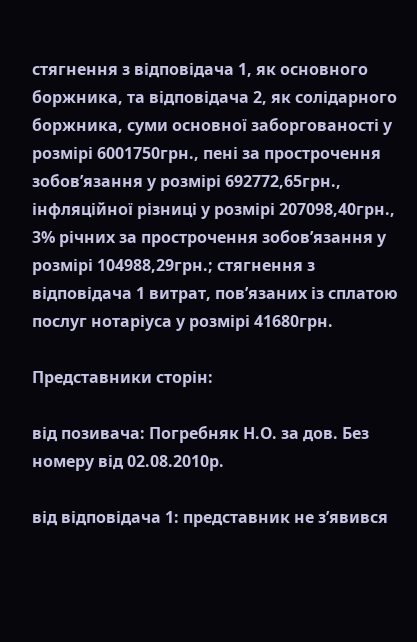стягнення з відповідача 1, як основного боржника, та відповідача 2, як солідарного боржника, суми основної заборгованості у розмірі 6001750грн., пені за прострочення зобов’язання у розмірі 692772,65грн., інфляційної різниці у розмірі 207098,40грн., 3% річних за прострочення зобов’язання у розмірі 104988,29грн.; стягнення з відповідача 1 витрат, пов’язаних із сплатою послуг нотаріуса у розмірі 41680грн.

Представники сторін:

від позивача: Погребняк Н.О. за дов. Без номеру від 02.08.2010р.

від відповідача 1: представник не з’явився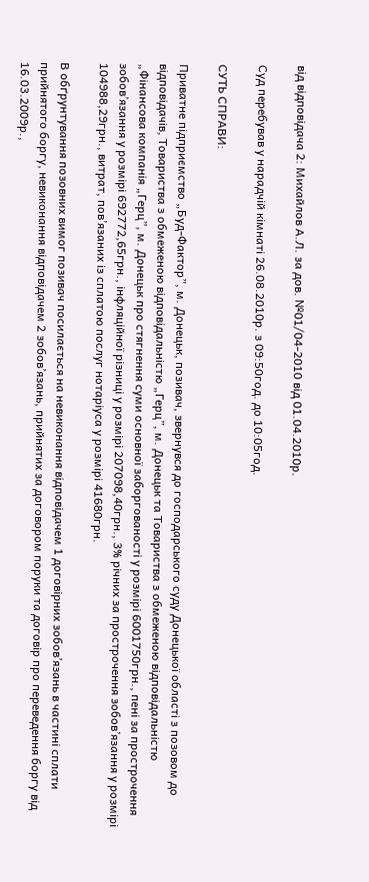від відповідача 2: Михайлов А.Л. за дов. №01/04-2010 від 01.04.2010р.

Суд перебував у нарадчій кімнаті 26.08.2010р. з 09:50год. до 10:05год.

СУТЬ СПРАВИ:

Приватне підприємство „Буд-Фактор”, м. Донецьк, позивач, звернувся до господарського суду Донецької області з позовом до відповідачів, Товариства з обмеженою відповідальністю „Герц”, м. Донецьк та Товариства з обмеженою відповідальністю „Фінансова компанія „Герц”, м. Донецьк про стягнення суми основної заборгованості у розмірі 6001750грн., пені за прострочення зобов’язання у розмірі 692772,65грн., інфляційної різниці у розмірі 207098,40грн., 3% річних за прострочення зобов’язання у розмірі 104988,29грн., витрат, пов’язаних із сплатою послуг нотаріуса у розмірі 41680грн.

В обґрунтування позовних вимог позивач посилається на невиконання відповідачем 1 договірних зобов’язань в частині сплати прийнятого боргу, невиконання відповідачем 2 зобов’язань, прийнятих за договором поруки та договір про переведення боргу від 16.03.2009р.,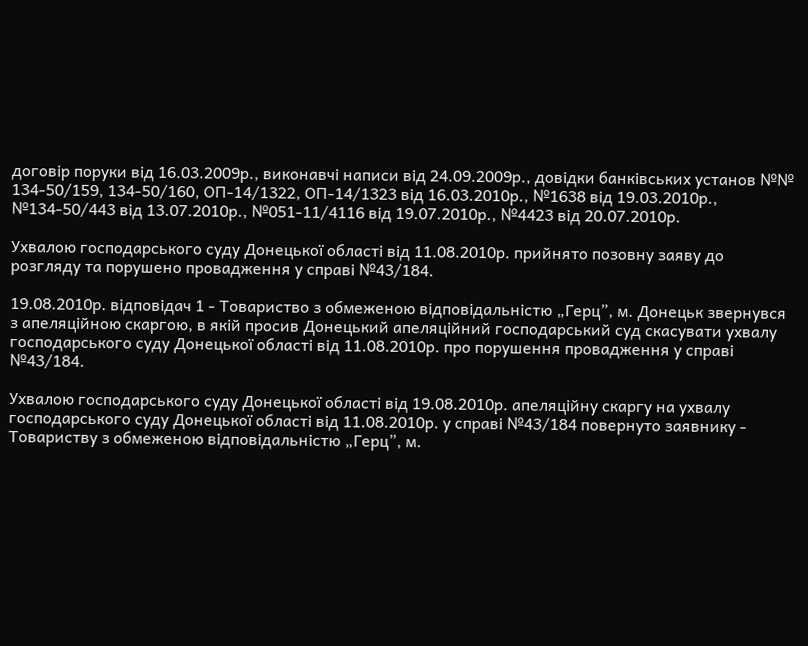договір поруки від 16.03.2009р., виконавчі написи від 24.09.2009р., довідки банківських установ №№ 134-50/159, 134-50/160, ОП-14/1322, ОП-14/1323 від 16.03.2010р., №1638 від 19.03.2010р., №134-50/443 від 13.07.2010р., №051-11/4116 від 19.07.2010р., №4423 від 20.07.2010р.

Ухвалою господарського суду Донецької області від 11.08.2010р. прийнято позовну заяву до розгляду та порушено провадження у справі №43/184.

19.08.2010р. відповідач 1 - Товариство з обмеженою відповідальністю „Герц”, м. Донецьк звернувся з апеляційною скаргою, в якій просив Донецький апеляційний господарський суд скасувати ухвалу господарського суду Донецької області від 11.08.2010р. про порушення провадження у справі №43/184.

Ухвалою господарського суду Донецької області від 19.08.2010р. апеляційну скаргу на ухвалу господарського суду Донецької області від 11.08.2010р. у справі №43/184 повернуто заявнику - Товариству з обмеженою відповідальністю „Герц”, м.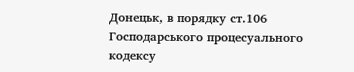Донецьк, в порядку ст.106 Господарського процесуального кодексу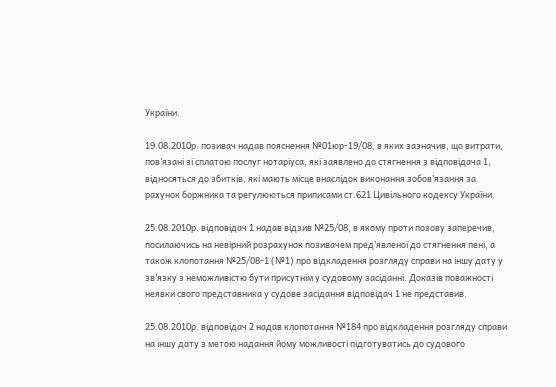України.

19.08.2010р. позивач надав пояснення №01юр-19/08, в яких зазначив, що витрати, пов’язані зі сплатою послуг нотаріуса, які заявлено до стягнення з відповідача 1, відносяться до збитків, які мають місце внаслідок виконання зобов’язання за рахунок боржника та регулюються приписами ст.621 Цивільного кодексу України.

25.08.2010р. відповідач 1 надав відзив №25/08, в якому проти позову заперечив, посилаючись на невірний розрахунок позивачем пред’явленої до стягнення пені, а також клопотання №25/08-1 (№1) про відкладення розгляду справи на іншу дату у зв’язку з неможливістю бути присутнім у судовому засіданні. Доказів поважності неявки свого представника у судове засідання відповідач 1 не представив.

25.08.2010р. відповідач 2 надав клопотання №184 про відкладення розгляду справи на іншу дату з метою надання йому можливості підготуватись до судового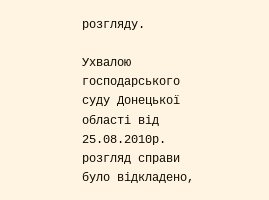розгляду.

Ухвалою господарського суду Донецької області від 25.08.2010р. розгляд справи було відкладено,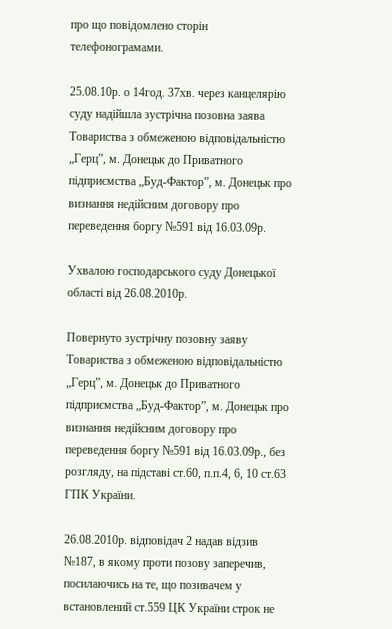про що повідомлено сторін телефонограмами.

25.08.10р. о 14год. 37хв. через канцелярію суду надійшла зустрічна позовна заява Товариства з обмеженою відповідальністю „Герц”, м. Донецьк до Приватного підприємства „Буд-Фактор”, м. Донецьк про визнання недійсним договору про переведення боргу №591 від 16.03.09р.

Ухвалою господарського суду Донецької області від 26.08.2010р.

Повернуто зустрічну позовну заяву Товариства з обмеженою відповідальністю „Герц”, м. Донецьк до Приватного підприємства „Буд-Фактор”, м. Донецьк про визнання недійсним договору про переведення боргу №591 від 16.03.09р., без розгляду, на підставі ст.60, п.п.4, 6, 10 ст.63 ГПК України.

26.08.2010р. відповідач 2 надав відзив №187, в якому проти позову заперечив, посилаючись на те, що позивачем у встановлений ст.559 ЦК України строк не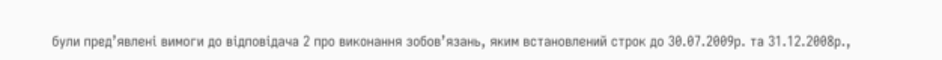були пред’явлені вимоги до відповідача 2 про виконання зобов’язань, яким встановлений строк до 30.07.2009р. та 31.12.2008р.,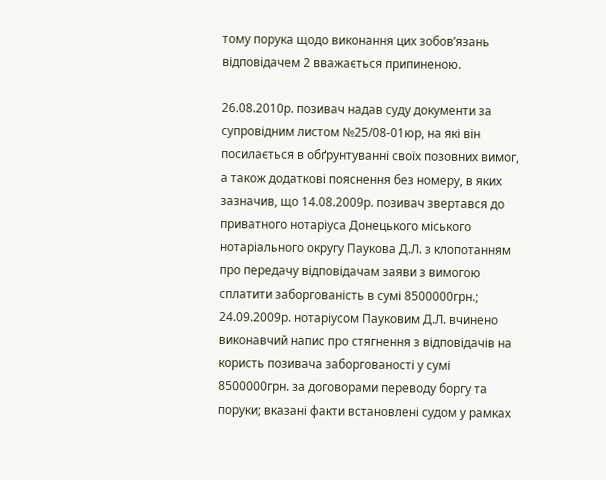тому порука щодо виконання цих зобов’язань відповідачем 2 вважається припиненою.

26.08.2010р. позивач надав суду документи за супровідним листом №25/08-01юр, на які він посилається в обґрунтуванні своїх позовних вимог, а також додаткові пояснення без номеру, в яких зазначив, що 14.08.2009р. позивач звертався до приватного нотаріуса Донецького міського нотаріального округу Паукова Д.Л. з клопотанням про передачу відповідачам заяви з вимогою сплатити заборгованість в сумі 8500000грн.; 24.09.2009р. нотаріусом Пауковим Д.Л. вчинено виконавчий напис про стягнення з відповідачів на користь позивача заборгованості у сумі 8500000грн. за договорами переводу боргу та поруки; вказані факти встановлені судом у рамках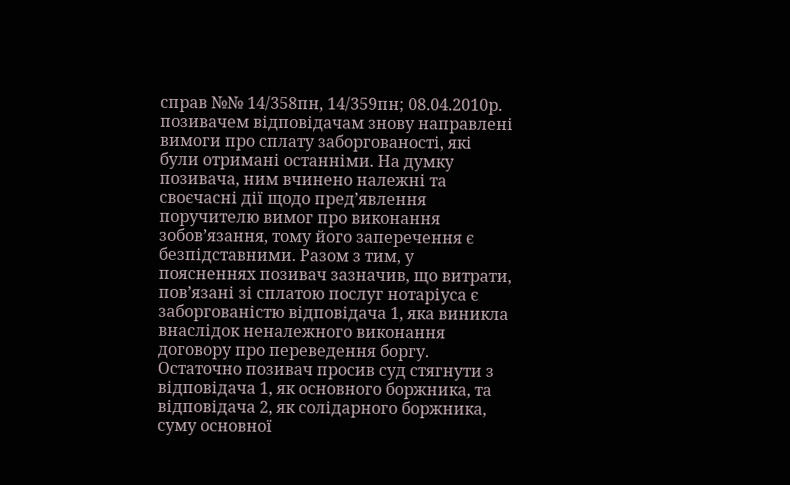справ №№ 14/358пн, 14/359пн; 08.04.2010р. позивачем відповідачам знову направлені вимоги про сплату заборгованості, які були отримані останніми. На думку позивача, ним вчинено належні та своєчасні дії щодо пред’явлення поручителю вимог про виконання зобов’язання, тому його заперечення є безпідставними. Разом з тим, у поясненнях позивач зазначив, що витрати, пов’язані зі сплатою послуг нотаріуса є заборгованістю відповідача 1, яка виникла внаслідок неналежного виконання договору про переведення боргу. Остаточно позивач просив суд стягнути з відповідача 1, як основного боржника, та відповідача 2, як солідарного боржника, суму основної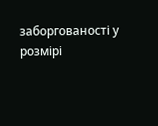заборгованості у розмірі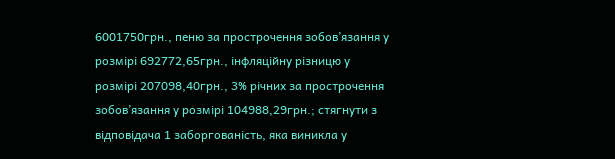6001750грн., пеню за прострочення зобов’язання у розмірі 692772,65грн., інфляційну різницю у розмірі 207098,40грн., 3% річних за прострочення зобов’язання у розмірі 104988,29грн.; стягнути з відповідача 1 заборгованість, яка виникла у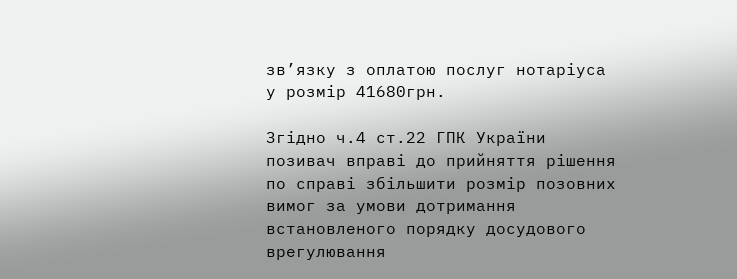зв’язку з оплатою послуг нотаріуса у розмір 41680грн.

Згідно ч.4 ст.22 ГПК України позивач вправі до прийняття рішення по справі збільшити розмір позовних вимог за умови дотримання встановленого порядку досудового врегулювання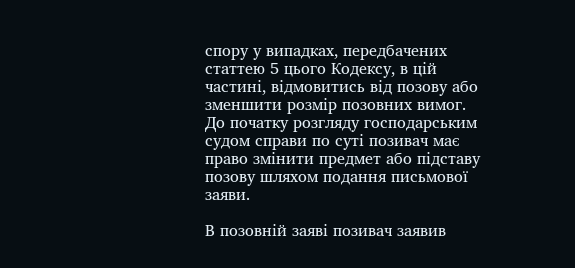спору у випадках, передбачених статтею 5 цього Кодексу, в цій частині, відмовитись від позову або зменшити розмір позовних вимог. До початку розгляду господарським судом справи по суті позивач має право змінити предмет або підставу позову шляхом подання письмової заяви.

В позовній заяві позивач заявив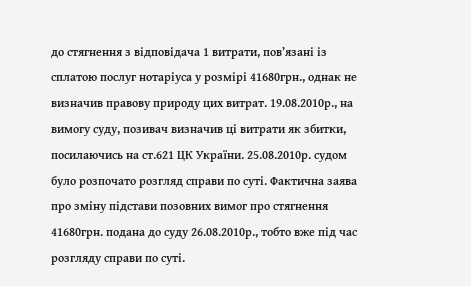до стягнення з відповідача 1 витрати, пов’язані із сплатою послуг нотаріуса у розмірі 41680грн., однак не визначив правову природу цих витрат. 19.08.2010р., на вимогу суду, позивач визначив ці витрати як збитки, посилаючись на ст.621 ЦК України. 25.08.2010р. судом було розпочато розгляд справи по суті. Фактична заява про зміну підстави позовних вимог про стягнення 41680грн. подана до суду 26.08.2010р., тобто вже під час розгляду справи по суті.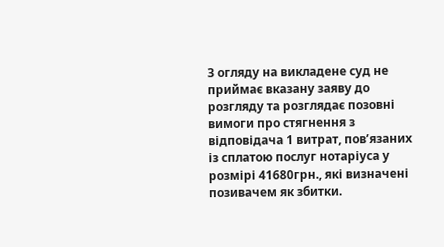З огляду на викладене суд не приймає вказану заяву до розгляду та розглядає позовні вимоги про стягнення з відповідача 1 витрат, пов’язаних із сплатою послуг нотаріуса у розмірі 41680грн., які визначені позивачем як збитки.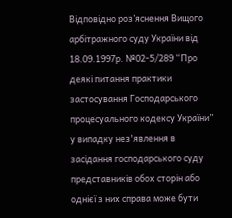Відповідно роз’яснення Вищого арбітражного суду України від 18.09.1997р. №02-5/289 “Про деякі питання практики застосування Господарського процесуального кодексу України” у випадку нез'явлення в засідання господарського суду представників обох сторін або однієї з них справа може бути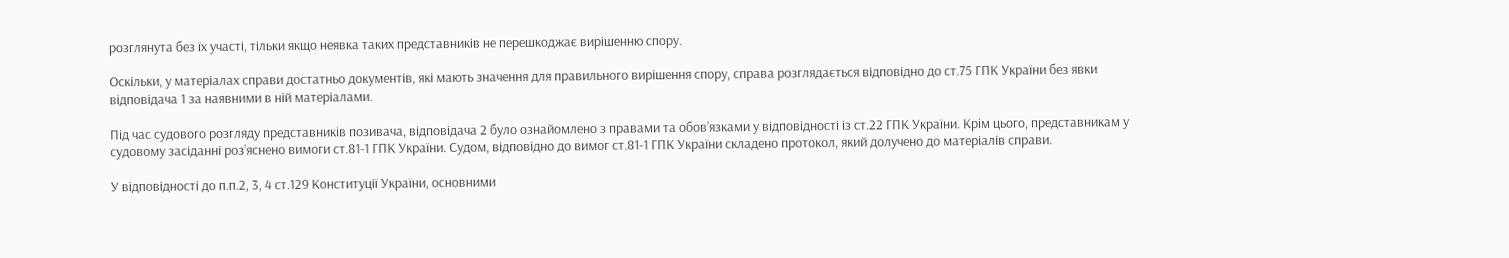розглянута без їх участі, тільки якщо неявка таких представників не перешкоджає вирішенню спору.

Оскільки, у матеріалах справи достатньо документів, які мають значення для правильного вирішення спору, справа розглядається відповідно до ст.75 ГПК України без явки відповідача 1 за наявними в ній матеріалами.

Під час судового розгляду представників позивача, відповідача 2 було ознайомлено з правами та обов’язками у відповідності із ст.22 ГПК України. Крім цього, представникам у судовому засіданні роз’яснено вимоги ст.81-1 ГПК України. Судом, відповідно до вимог ст.81-1 ГПК України складено протокол, який долучено до матеріалів справи.

У відповідності до п.п.2, 3, 4 ст.129 Конституції України, основними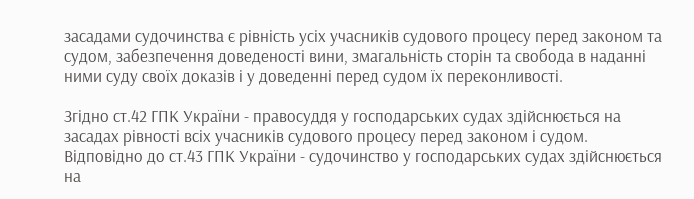засадами судочинства є рівність усіх учасників судового процесу перед законом та судом, забезпечення доведеності вини, змагальність сторін та свобода в наданні ними суду своїх доказів і у доведенні перед судом їх переконливості.

Згідно ст.42 ГПК України - правосуддя у господарських судах здійснюється на засадах рівності всіх учасників судового процесу перед законом і судом. Відповідно до ст.43 ГПК України - судочинство у господарських судах здійснюється на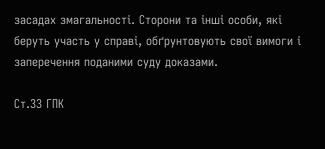засадах змагальності. Сторони та інші особи, які беруть участь у справі, обґрунтовують свої вимоги і заперечення поданими суду доказами.

Ст.33 ГПК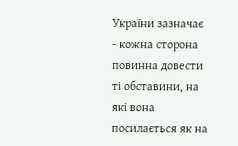України зазначає - кожна сторона повинна довести ті обставини, на які вона посилається як на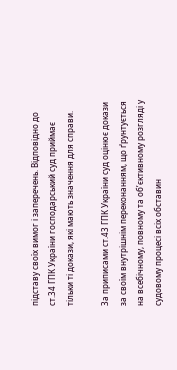підставу своїх вимог і заперечень. Відповідно до ст.34 ГПК України господарський суд приймає тільки ті докази, які мають значення для справи.

За приписами ст.43 ГПК України суд оцінює докази за своїм внутрішнім переконанням, що ґрунтується на всебічному, повному та об’єктивному розгляді у судовому процесі всіх обставин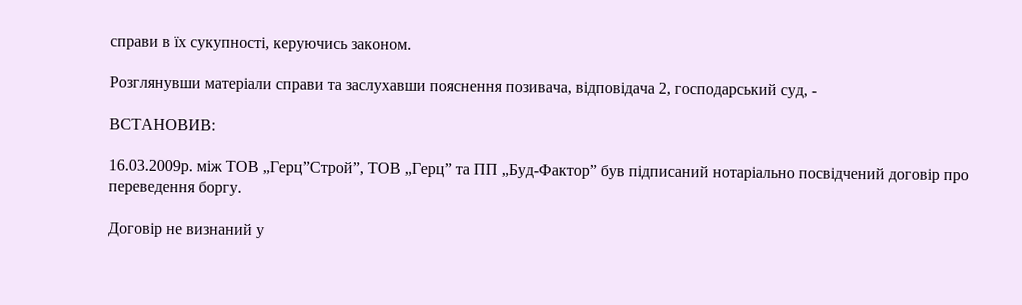справи в їх сукупності, керуючись законом.

Розглянувши матеріали справи та заслухавши пояснення позивача, відповідача 2, господарський суд, -

ВСТАНОВИВ:

16.03.2009р. між ТОВ „Герц”Строй”, ТОВ „Герц” та ПП „Буд-Фактор” був підписаний нотаріально посвідчений договір про переведення боргу.

Договір не визнаний у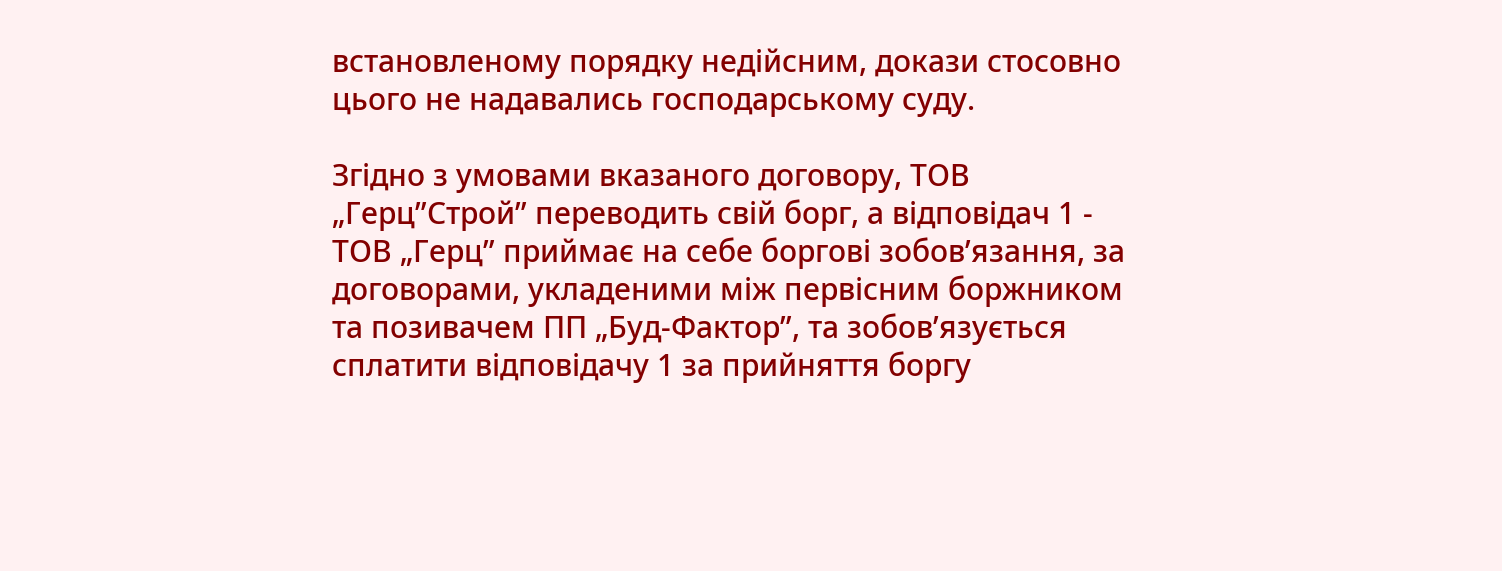встановленому порядку недійсним, докази стосовно цього не надавались господарському суду.

Згідно з умовами вказаного договору, ТОВ „Герц”Строй” переводить свій борг, а відповідач 1 - ТОВ „Герц” приймає на себе боргові зобов’язання, за договорами, укладеними між первісним боржником та позивачем ПП „Буд-Фактор”, та зобов’язується сплатити відповідачу 1 за прийняття боргу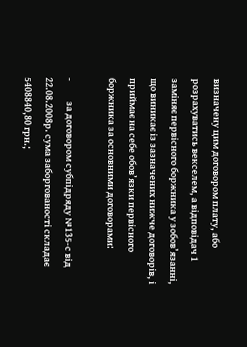визначену цим договором плату, або розрахуватись векселем, а відповідач 1 заміняє первісного боржника у зобов’язанні, що виникає із зазначених нижче договорів, і приймає на себе обов’язки первісного боржника за основними договорами:

-          за договором субпідряду №135-с від 22.08.2008р. сума заборгованості складає 5408840,80 грн.;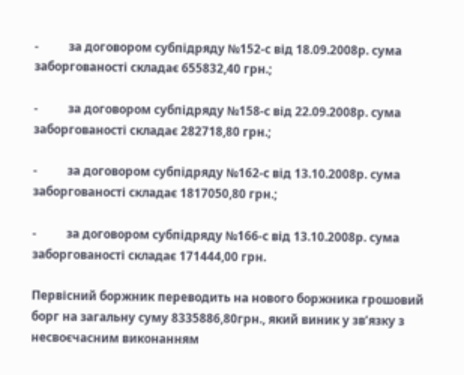-          за договором субпідряду №152-с від 18.09.2008р. сума заборгованості складає 655832,40 грн.;

-          за договором субпідряду №158-с від 22.09.2008р. сума заборгованості складає 282718,80 грн.;

-          за договором субпідряду №162-с від 13.10.2008р. сума заборгованості складає 1817050,80 грн.;

-          за договором субпідряду №166-с від 13.10.2008р. сума заборгованості складає 171444,00 грн.

Первісний боржник переводить на нового боржника грошовий борг на загальну суму 8335886,80грн., який виник у зв’язку з несвоєчасним виконанням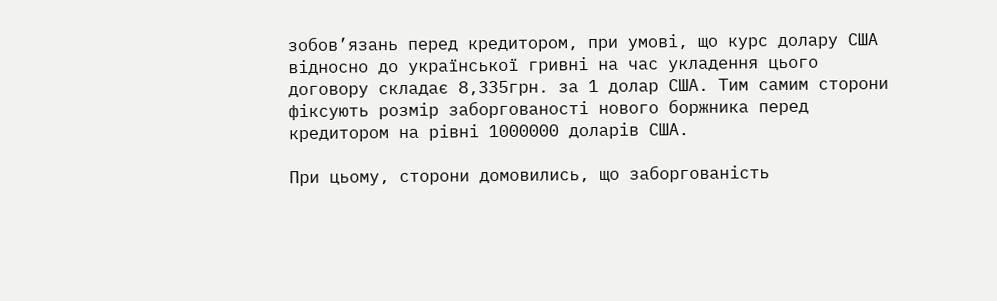зобов’язань перед кредитором, при умові, що курс долару США відносно до української гривні на час укладення цього договору складає 8,335грн. за 1 долар США. Тим самим сторони фіксують розмір заборгованості нового боржника перед кредитором на рівні 1000000 доларів США.

При цьому, сторони домовились, що заборгованість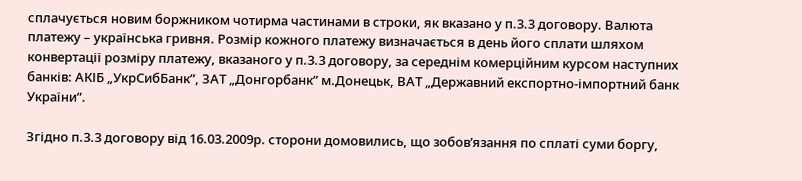сплачується новим боржником чотирма частинами в строки, як вказано у п.3.3 договору. Валюта платежу – українська гривня. Розмір кожного платежу визначається в день його сплати шляхом конвертації розміру платежу, вказаного у п.3.3 договору, за середнім комерційним курсом наступних банків: АКІБ „УкрСибБанк”, ЗАТ „Донгорбанк” м.Донецьк, ВАТ „Державний експортно-імпортний банк України”.

Згідно п.3.3 договору від 16.03.2009р. сторони домовились, що зобов’язання по сплаті суми боргу,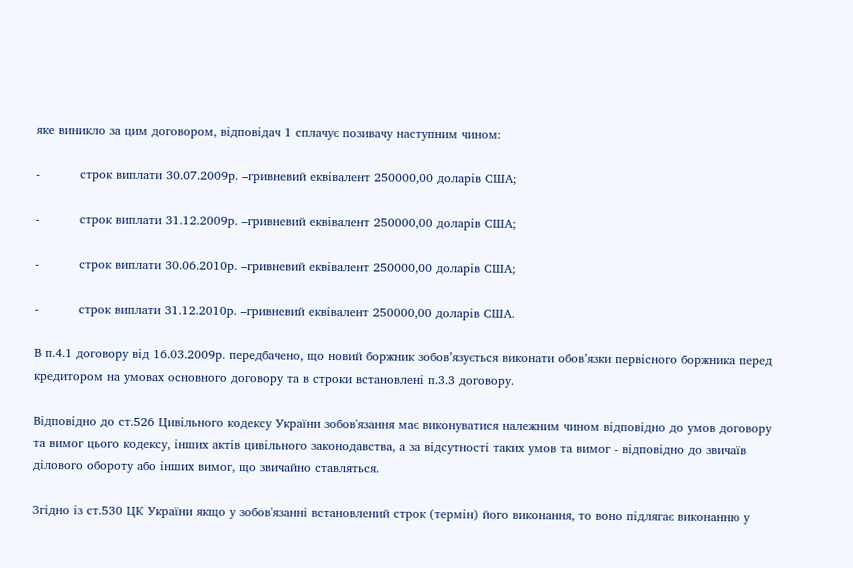яке виникло за цим договором, відповідач 1 сплачує позивачу наступним чином:

-          строк виплати 30.07.2009р. –гривневий еквівалент 250000,00 доларів США;

-          строк виплати 31.12.2009р. –гривневий еквівалент 250000,00 доларів США;

-          строк виплати 30.06.2010р. –гривневий еквівалент 250000,00 доларів США;

-          строк виплати 31.12.2010р. –гривневий еквівалент 250000,00 доларів США.

В п.4.1 договору від 16.03.2009р. передбачено, що новий боржник зобов’язується виконати обов’язки первісного боржника перед кредитором на умовах основного договору та в строки встановлені п.3.3 договору.

Відповідно до ст.526 Цивільного кодексу України зобов'язання має виконуватися належним чином відповідно до умов договору та вимог цього кодексу, інших актів цивільного законодавства, а за відсутності таких умов та вимог - відповідно до звичаїв ділового обороту або інших вимог, що звичайно ставляться.

Згідно із ст.530 ЦК України якщо у зобов'язанні встановлений строк (термін) його виконання, то воно підлягає виконанню у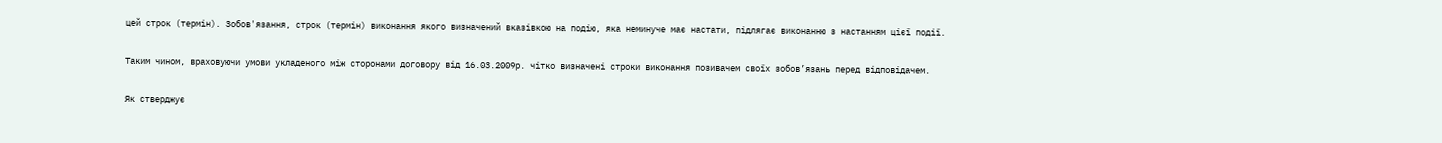цей строк (термін). Зобов'язання, строк (термін) виконання якого визначений вказівкою на подію, яка неминуче має настати, підлягає виконанню з настанням цієї події.

Таким чином, враховуючи умови укладеного між сторонами договору від 16.03.2009р. чітко визначені строки виконання позивачем своїх зобов’язань перед відповідачем.

Як стверджує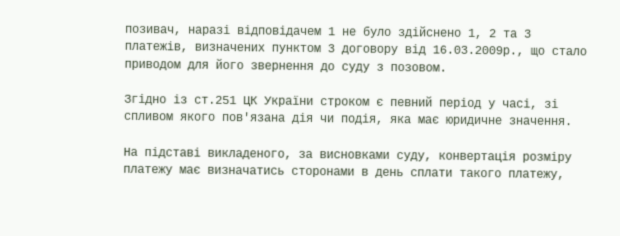позивач, наразі відповідачем 1 не було здійснено 1, 2 та 3 платежів, визначених пунктом 3 договору від 16.03.2009р., що стало приводом для його звернення до суду з позовом.

Згідно із ст.251 ЦК України строком є певний період у часі, зі спливом якого пов'язана дія чи подія, яка має юридичне значення.

На підставі викладеного, за висновками суду, конвертація розміру платежу має визначатись сторонами в день сплати такого платежу,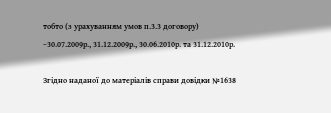тобто (з урахуванням умов п.3.3 договору) –30.07.2009р., 31.12.2009р., 30.06.2010р. та 31.12.2010р.

Згідно наданої до матеріалів справи довідки №1638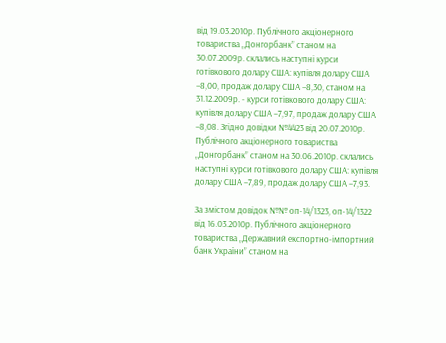від 19.03.2010р. Публічного акціонерного товариства „Донгорбанк” станом на 30.07.2009р. склались наступні курси готівкового долару США: купівля долару США –8,00, продаж долару США –8,30, станом на 31.12.2009р. - курси готівкового долару США: купівля долару США –7,97, продаж долару США –8,08. Згідно довідки №4423 від 20.07.2010р. Публічного акціонерного товариства „Донгорбанк” станом на 30.06.2010р. склались наступні курси готівкового долару США: купівля долару США –7,89, продаж долару США –7,93.

За змістом довідок №№ оп-14/1323, оп-14/1322 від 16.03.2010р. Публічного акціонерного товариства „Державний експортно-імпортний банк України” станом на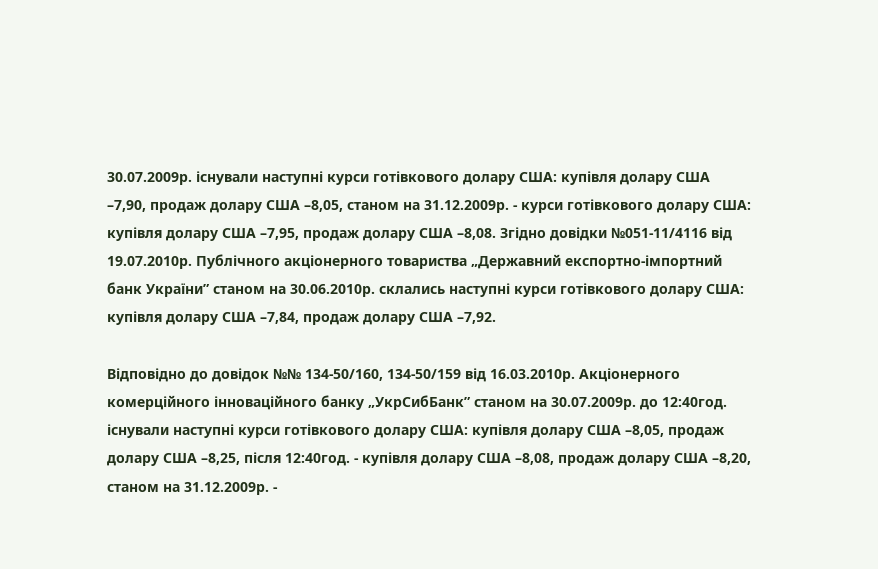30.07.2009р. існували наступні курси готівкового долару США: купівля долару США –7,90, продаж долару США –8,05, станом на 31.12.2009р. - курси готівкового долару США: купівля долару США –7,95, продаж долару США –8,08. Згідно довідки №051-11/4116 від 19.07.2010р. Публічного акціонерного товариства „Державний експортно-імпортний банк України” станом на 30.06.2010р. склались наступні курси готівкового долару США: купівля долару США –7,84, продаж долару США –7,92.

Відповідно до довідок №№ 134-50/160, 134-50/159 від 16.03.2010р. Акціонерного комерційного інноваційного банку „УкрСибБанк” станом на 30.07.2009р. до 12:40год. існували наступні курси готівкового долару США: купівля долару США –8,05, продаж долару США –8,25, після 12:40год. - купівля долару США –8,08, продаж долару США –8,20, станом на 31.12.2009р. -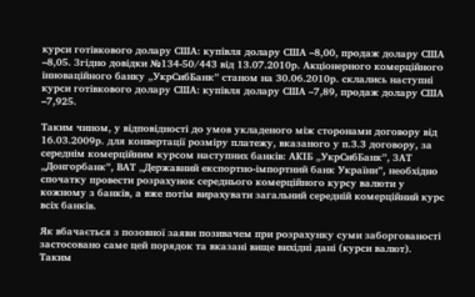курси готівкового долару США: купівля долару США –8,00, продаж долару США –8,05. Згідно довідки №134-50/443 від 13.07.2010р. Акціонерного комерційного інноваційного банку „УкрСибБанк” станом на 30.06.2010р. склались наступні курси готівкового долару США: купівля долару США –7,89, продаж долару США –7,925.

Таким чином, у відповідності до умов укладеного між сторонами договору від 16.03.2009р. для конвертації розміру платежу, вказаного у п.3.3 договору, за середнім комерційним курсом наступних банків: АКІБ „УкрСибБанк”, ЗАТ „Донгорбанк”, ВАТ „Державний експортно-імпортний банк України”, необхідно спочатку провести розрахунок середнього комерційного курсу валюти у кожному з банків, а вже потім вирахувати загальний середній комерційний курс всіх банків.

Як вбачається з позовної заяви позивачем при розрахунку суми заборгованості застосовано саме цей порядок та вказані вище вихідні дані (курси валют). Таким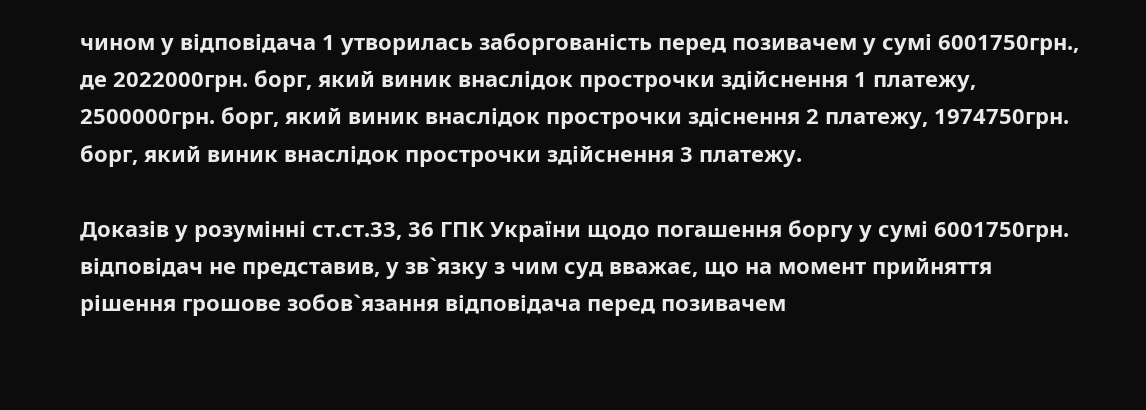чином у відповідача 1 утворилась заборгованість перед позивачем у сумі 6001750грн., де 2022000грн. борг, який виник внаслідок прострочки здійснення 1 платежу, 2500000грн. борг, який виник внаслідок прострочки здіснення 2 платежу, 1974750грн. борг, який виник внаслідок прострочки здійснення 3 платежу.

Доказів у розумінні ст.ст.33, 36 ГПК України щодо погашення боргу у сумі 6001750грн. відповідач не представив, у зв`язку з чим суд вважає, що на момент прийняття рішення грошове зобов`язання відповідача перед позивачем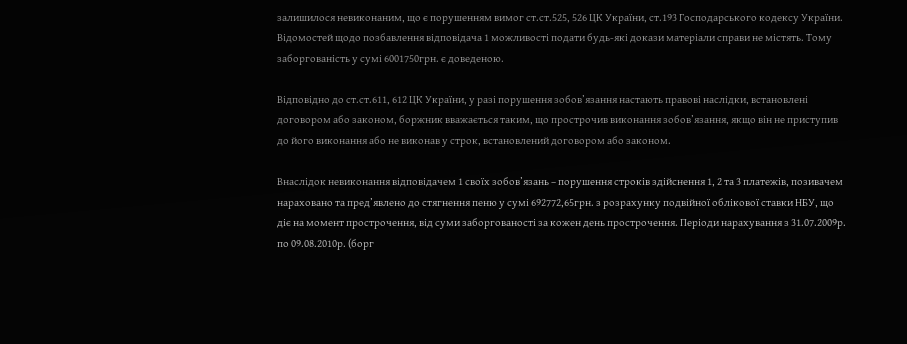залишилося невиконаним, що є порушенням вимог ст.ст.525, 526 ЦК України, ст.193 Господарського кодексу України. Відомостей щодо позбавлення відповідача 1 можливості подати будь-які докази матеріали справи не містять. Тому заборгованість у сумі 6001750грн. є доведеною.

Відповідно до ст.ст.611, 612 ЦК України, у разі порушення зобов’язання настають правові наслідки, встановлені договором або законом, боржник вважається таким, що прострочив виконання зобов’язання, якщо він не приступив до його виконання або не виконав у строк, встановлений договором або законом.

Внаслідок невиконання відповідачем 1 своїх зобов’язань – порушення строків здійснення 1, 2 та 3 платежів, позивачем нараховано та пред’явлено до стягнення пеню у сумі 692772,65грн. з розрахунку подвійної облікової ставки НБУ, що діє на момент прострочення, від суми заборгованості за кожен день прострочення. Періоди нарахування з 31.07.2009р. по 09.08.2010р. (борг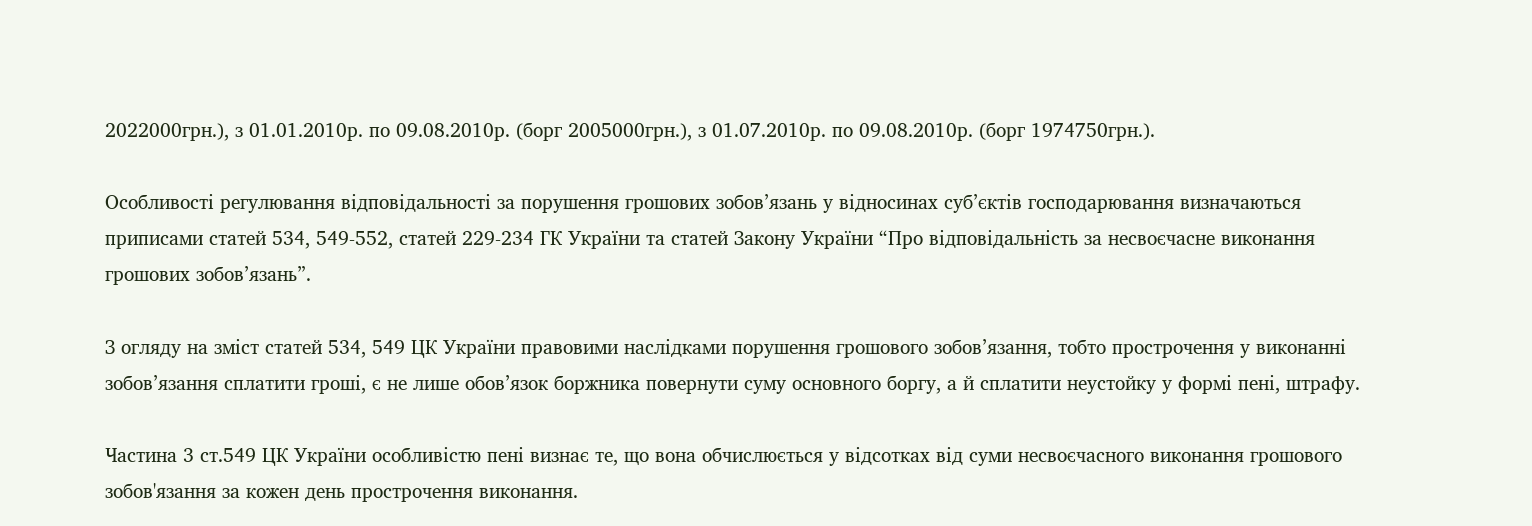2022000грн.), з 01.01.2010р. по 09.08.2010р. (борг 2005000грн.), з 01.07.2010р. по 09.08.2010р. (борг 1974750грн.).

Особливості регулювання відповідальності за порушення грошових зобов’язань у відносинах суб’єктів господарювання визначаються приписами статей 534, 549-552, статей 229-234 ГК України та статей Закону України “Про відповідальність за несвоєчасне виконання грошових зобов’язань”.

З огляду на зміст статей 534, 549 ЦК України правовими наслідками порушення грошового зобов’язання, тобто прострочення у виконанні зобов’язання сплатити гроші, є не лише обов’язок боржника повернути суму основного боргу, а й сплатити неустойку у формі пені, штрафу.

Частина 3 ст.549 ЦК України особливістю пені визнає те, що вона обчислюється у відсотках від суми несвоєчасного виконання грошового зобов'язання за кожен день прострочення виконання.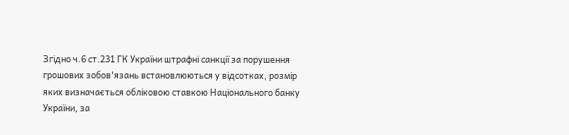Згідно ч.6 ст.231 ГК України штрафні санкції за порушення грошових зобов'язань встановлюються у відсотках, розмір яких визначається обліковою ставкою Національного банку України, за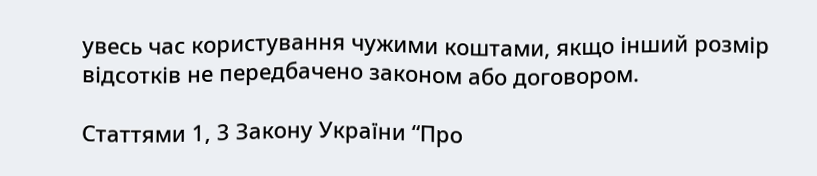увесь час користування чужими коштами, якщо інший розмір відсотків не передбачено законом або договором.

Статтями 1, 3 Закону України “Про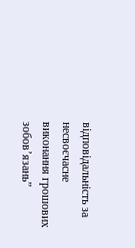відповідальність за несвоєчасне виконання грошових зобов’язань”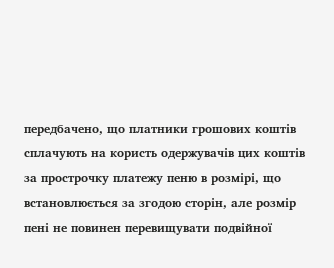передбачено, що платники грошових коштів сплачують на користь одержувачів цих коштів за прострочку платежу пеню в розмірі, що встановлюється за згодою сторін, але розмір пені не повинен перевищувати подвійної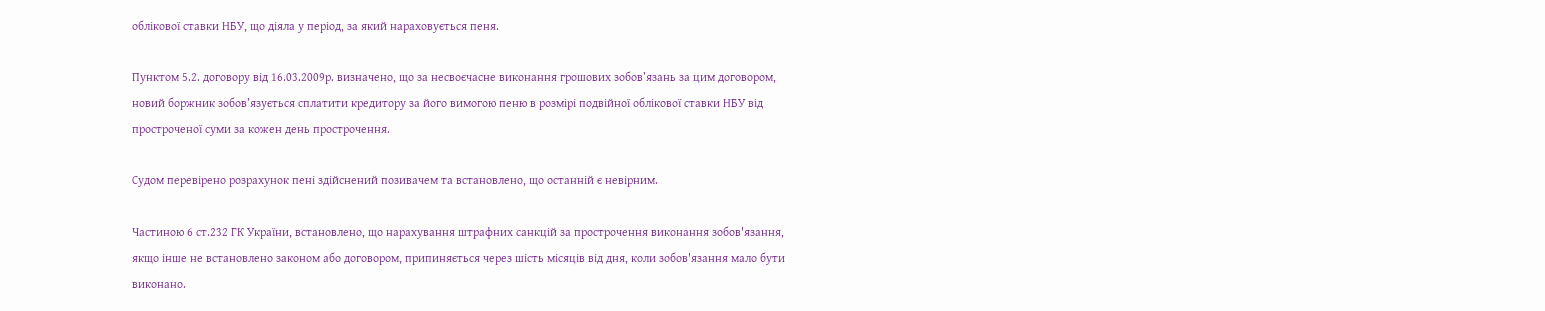облікової ставки НБУ, що діяла у період, за який нараховується пеня.

Пунктом 5.2. договору від 16.03.2009р. визначено, що за несвоєчасне виконання грошових зобов’язань за цим договором, новий боржник зобов’язується сплатити кредитору за його вимогою пеню в розмірі подвійної облікової ставки НБУ від простроченої суми за кожен день прострочення.

Судом перевірено розрахунок пені здійснений позивачем та встановлено, що останній є невірним.

Частиною 6 ст.232 ГК України, встановлено, що нарахування штрафних санкцій за прострочення виконання зобов'язання, якщо інше не встановлено законом або договором, припиняється через шість місяців від дня, коли зобов'язання мало бути виконано.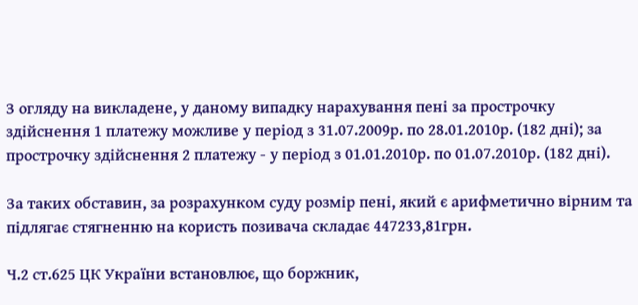З огляду на викладене, у даному випадку нарахування пені за прострочку здійснення 1 платежу можливе у період з 31.07.2009р. по 28.01.2010р. (182 дні); за прострочку здійснення 2 платежу - у період з 01.01.2010р. по 01.07.2010р. (182 дні).

За таких обставин, за розрахунком суду розмір пені, який є арифметично вірним та підлягає стягненню на користь позивача складає 447233,81грн.

Ч.2 ст.625 ЦК України встановлює, що боржник,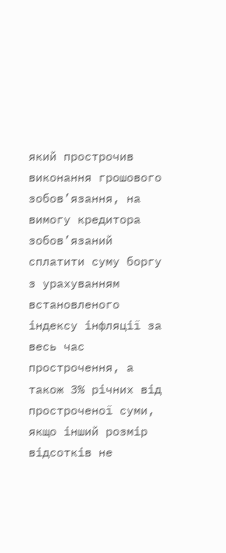який прострочив виконання грошового зобов’язання, на вимогу кредитора зобов’язаний сплатити суму боргу з урахуванням встановленого індексу інфляції за весь час прострочення, а також 3% річних від простроченої суми, якщо інший розмір відсотків не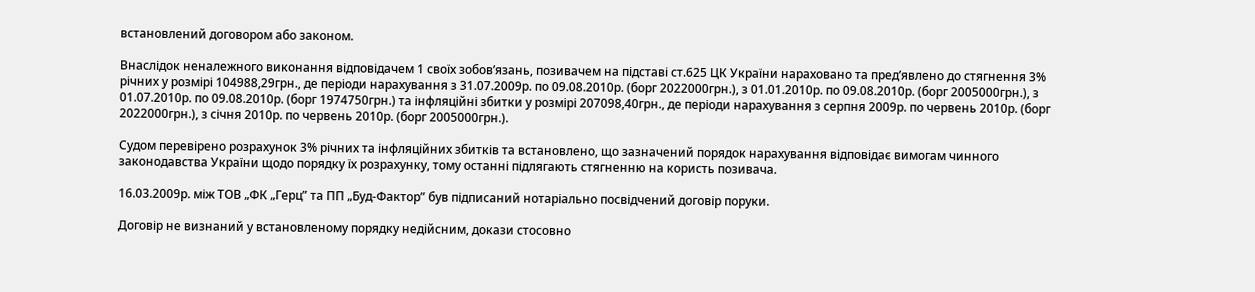встановлений договором або законом.

Внаслідок неналежного виконання відповідачем 1 своїх зобов’язань, позивачем на підставі ст.625 ЦК України нараховано та пред’явлено до стягнення 3% річних у розмірі 104988,29грн., де періоди нарахування з 31.07.2009р. по 09.08.2010р. (борг 2022000грн.), з 01.01.2010р. по 09.08.2010р. (борг 2005000грн.), з 01.07.2010р. по 09.08.2010р. (борг 1974750грн.) та інфляційні збитки у розмірі 207098,40грн., де періоди нарахування з серпня 2009р. по червень 2010р. (борг 2022000грн.), з січня 2010р. по червень 2010р. (борг 2005000грн.).

Судом перевірено розрахунок 3% річних та інфляційних збитків та встановлено, що зазначений порядок нарахування відповідає вимогам чинного законодавства України щодо порядку їх розрахунку, тому останні підлягають стягненню на користь позивача.

16.03.2009р. між ТОВ „ФК „Герц” та ПП „Буд-Фактор” був підписаний нотаріально посвідчений договір поруки.

Договір не визнаний у встановленому порядку недійсним, докази стосовно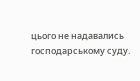цього не надавались господарському суду.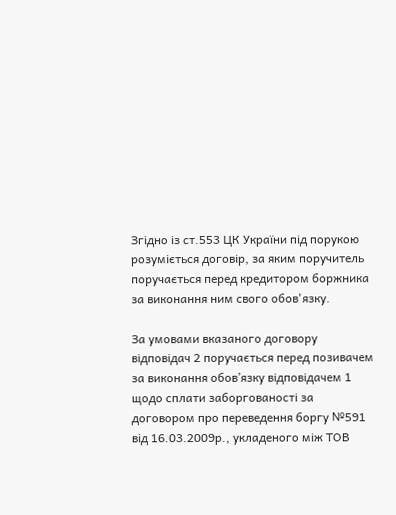Згідно із ст.553 ЦК України під порукою розуміється договір, за яким поручитель поручається перед кредитором боржника за виконання ним свого обов'язку.

За умовами вказаного договору відповідач 2 поручається перед позивачем за виконання обов’язку відповідачем 1 щодо сплати заборгованості за договором про переведення боргу №591 від 16.03.2009р., укладеного між ТОВ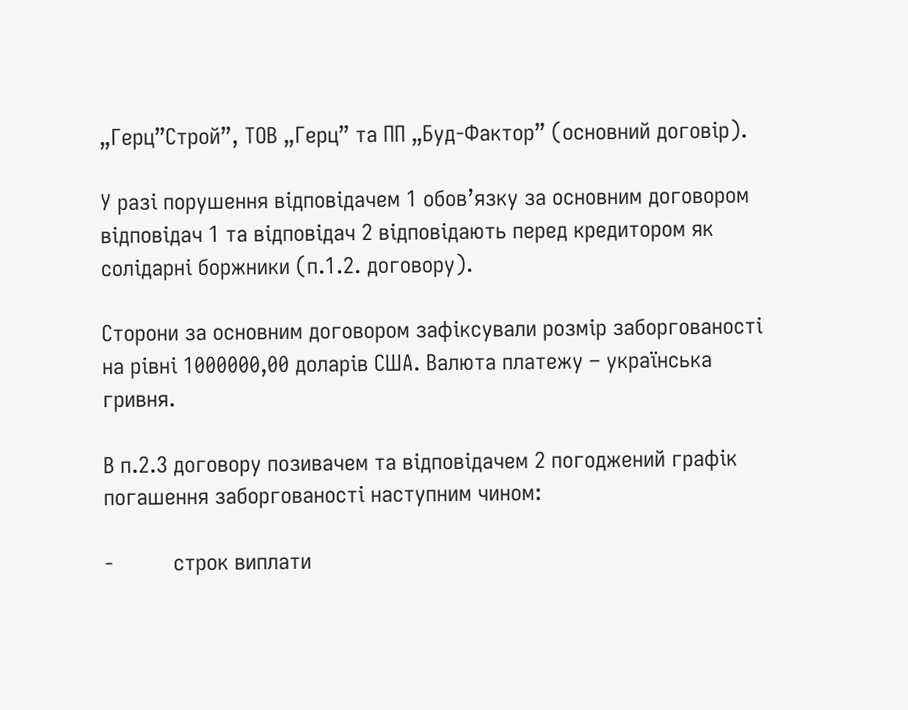„Герц”Строй”, ТОВ „Герц” та ПП „Буд-Фактор” (основний договір).

У разі порушення відповідачем 1 обов’язку за основним договором відповідач 1 та відповідач 2 відповідають перед кредитором як солідарні боржники (п.1.2. договору).

Сторони за основним договором зафіксували розмір заборгованості на рівні 1000000,00 доларів США. Валюта платежу – українська гривня.

В п.2.3 договору позивачем та відповідачем 2 погоджений графік погашення заборгованості наступним чином:

-          строк виплати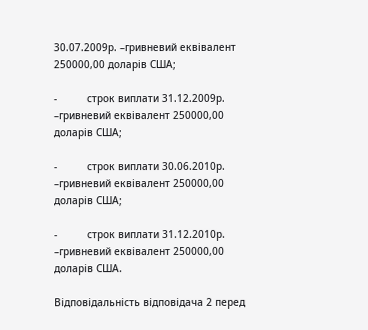30.07.2009р. –гривневий еквівалент 250000,00 доларів США;

-          строк виплати 31.12.2009р. –гривневий еквівалент 250000,00 доларів США;

-          строк виплати 30.06.2010р. –гривневий еквівалент 250000,00 доларів США;

-          строк виплати 31.12.2010р. –гривневий еквівалент 250000,00 доларів США.

Відповідальність відповідача 2 перед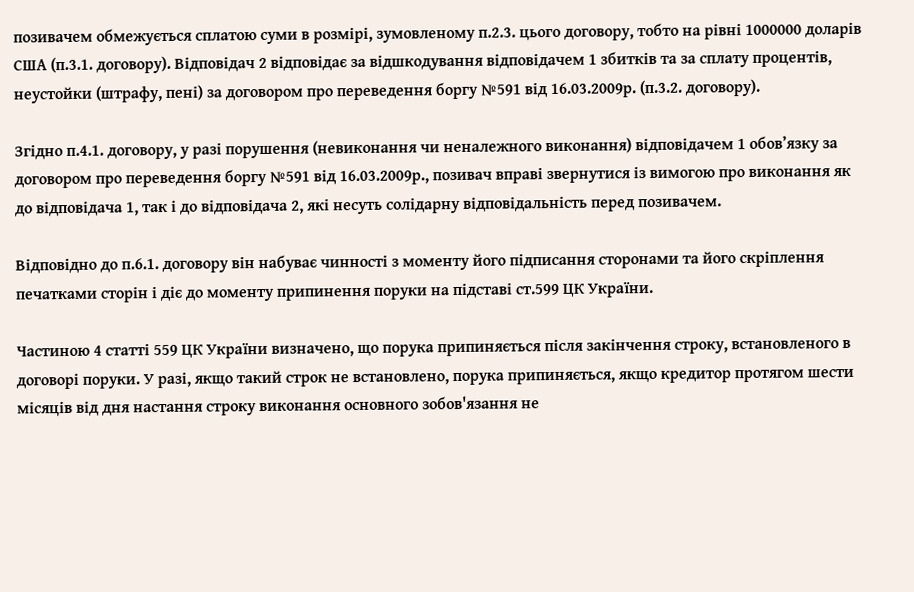позивачем обмежується сплатою суми в розмірі, зумовленому п.2.3. цього договору, тобто на рівні 1000000 доларів США (п.3.1. договору). Відповідач 2 відповідає за відшкодування відповідачем 1 збитків та за сплату процентів, неустойки (штрафу, пені) за договором про переведення боргу №591 від 16.03.2009р. (п.3.2. договору).

Згідно п.4.1. договору, у разі порушення (невиконання чи неналежного виконання) відповідачем 1 обов’язку за договором про переведення боргу №591 від 16.03.2009р., позивач вправі звернутися із вимогою про виконання як до відповідача 1, так і до відповідача 2, які несуть солідарну відповідальність перед позивачем.

Відповідно до п.6.1. договору він набуває чинності з моменту його підписання сторонами та його скріплення печатками сторін і діє до моменту припинення поруки на підставі ст.599 ЦК України.

Частиною 4 статті 559 ЦК України визначено, що порука припиняється після закінчення строку, встановленого в договорі поруки. У разі, якщо такий строк не встановлено, порука припиняється, якщо кредитор протягом шести місяців від дня настання строку виконання основного зобов'язання не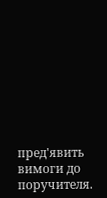пред'явить вимоги до поручителя.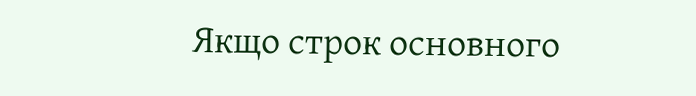Якщо строк основного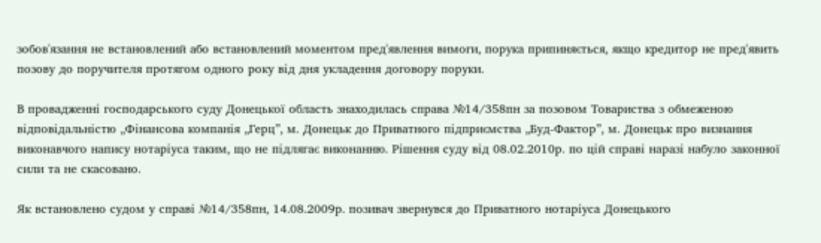зобов'язання не встановлений або встановлений моментом пред'явлення вимоги, порука припиняється, якщо кредитор не пред'явить позову до поручителя протягом одного року від дня укладення договору поруки.

В провадженні господарського суду Донецької область знаходилась справа №14/358пн за позовом Товариства з обмеженою відповідальністю „Фінансова компанія „Герц”, м. Донецьк до Приватного підприємства „Буд-Фактор”, м. Донецьк про визнання виконавчого напису нотаріуса таким, що не підлягає виконанню. Рішення суду від 08.02.2010р. по цій справі наразі набуло законної сили та не скасовано.

Як встановлено судом у справі №14/358пн, 14.08.2009р. позивач звернувся до Приватного нотаріуса Донецького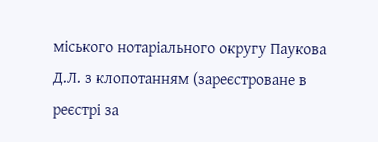міського нотаріального округу Паукова Д.Л. з клопотанням (зареєстроване в реєстрі за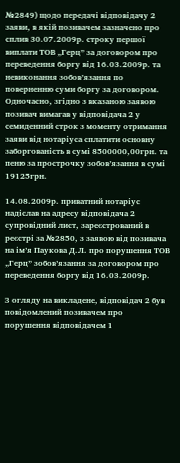№2849) щодо передачі відповідачу 2 заяви, в якій позивачем зазначено про сплив 30.07.2009р. строку першої виплати ТОВ „Герц” за договором про переведення боргу від 16.03.2009р. та невиконання зобов’язання по поверненню суми боргу за договором. Одночасно, згідно з вказаною заявою позивач вимагав у відповідача 2 у семиденний строк з моменту отримання заяви від нотаріуса сплатити основну заборгованість в сумі 8500000,00грн. та пеню за прострочку зобов’язання в сумі 19125грн.

14.08.2009р. приватний нотаріус надіслав на адресу відповідача 2 супровідний лист, зареєстрований в реєстрі за №2850, з заявою від позивача на ім’я Паукова Д.Л. про порушення ТОВ „Герц” зобов’язання за договором про переведення боргу від 16.03.2009р.

З огляду на викладене, відповідач 2 був повідомлений позивачем про порушення відповідачем 1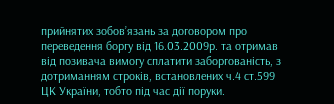прийнятих зобов’язань за договором про переведення боргу від 16.03.2009р. та отримав від позивача вимогу сплатити заборгованість, з дотриманням строків, встановлених ч.4 ст.599 ЦК України, тобто під час дії поруки.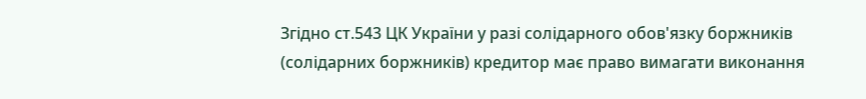Згідно ст.543 ЦК України у разі солідарного обов'язку боржників (солідарних боржників) кредитор має право вимагати виконання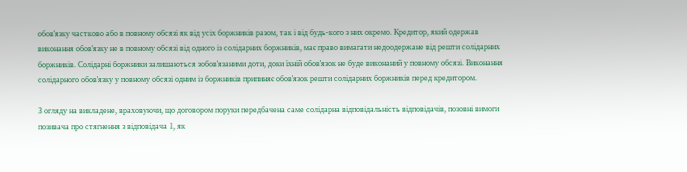обов'язку частково або в повному обсязі як від усіх боржників разом, так і від будь-кого з них окремо. Кредитор, який одержав виконання обов'язку не в повному обсязі від одного із солідарних боржників, має право вимагати недоодержане від решти солідарних боржників. Солідарні боржники залишаються зобов'язаними доти, доки їхній обов'язок не буде виконаний у повному обсязі. Виконання солідарного обов'язку у повному обсязі одним із боржників припиняє обов'язок решти солідарних боржників перед кредитором.

З огляду на викладене, враховуючи, що договором поруки передбачена саме солідарна відповідальність відповідачів, позовні вимоги позивача про стягнення з відповідача 1, як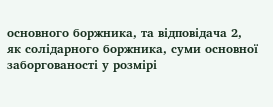основного боржника, та відповідача 2, як солідарного боржника, суми основної заборгованості у розмірі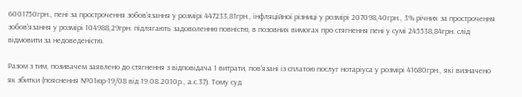6001750грн., пені за прострочення зобов’язання у розмірі 447233,81грн., інфляційної різниці у розмірі 207098,40грн., 3% річних за прострочення зобов’язання у розмірі 104988,29грн. підлягають задоволенню повністю, в позовних вимогах про стягнення пені у сумі 245538,84грн. слід відмовити за недоведеністю.

Разом з тим, позивачем заявлено до стягнення з відповідача 1 витрати, пов’язані із сплатою послуг нотаріуса у розмірі 41680грн., які визначено як збитки (пояснення №01юр-19/08 від 19.08.2010р., а.с.37). Тому суд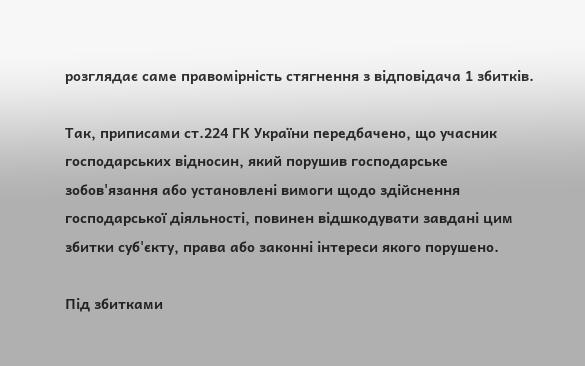розглядає саме правомірність стягнення з відповідача 1 збитків.

Так, приписами ст.224 ГК України передбачено, що учасник господарських відносин, який порушив господарське зобов'язання або установлені вимоги щодо здійснення господарської діяльності, повинен відшкодувати завдані цим збитки суб'єкту, права або законні інтереси якого порушено.

Під збитками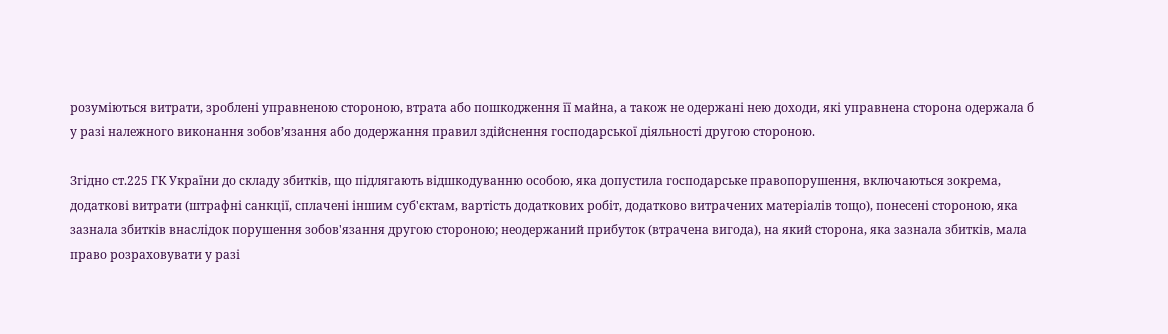розуміються витрати, зроблені управненою стороною, втрата або пошкодження її майна, а також не одержані нею доходи, які управнена сторона одержала б у разі належного виконання зобов’язання або додержання правил здійснення господарської діяльності другою стороною.

Згідно ст.225 ГК України до складу збитків, що підлягають відшкодуванню особою, яка допустила господарське правопорушення, включаються зокрема, додаткові витрати (штрафні санкції, сплачені іншим суб'єктам, вартість додаткових робіт, додатково витрачених матеріалів тощо), понесені стороною, яка зазнала збитків внаслідок порушення зобов'язання другою стороною; неодержаний прибуток (втрачена вигода), на який сторона, яка зазнала збитків, мала право розраховувати у разі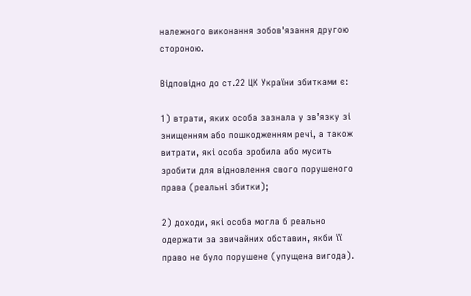належного виконання зобов'язання другою стороною.

Відповідно до ст.22 ЦК України збитками є:

1) втрати, яких особа зазнала у зв’язку зі знищенням або пошкодженням речі, а також витрати, які особа зробила або мусить зробити для відновлення свого порушеного права (реальні збитки);

2) доходи, які особа могла б реально одержати за звичайних обставин, якби її право не було порушене (упущена вигода).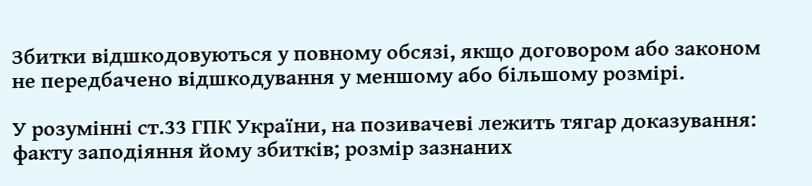Збитки відшкодовуються у повному обсязі, якщо договором або законом не передбачено відшкодування у меншому або більшому розмірі.

У розумінні ст.33 ГПК України, на позивачеві лежить тягар доказування: факту заподіяння йому збитків; розмір зазнаних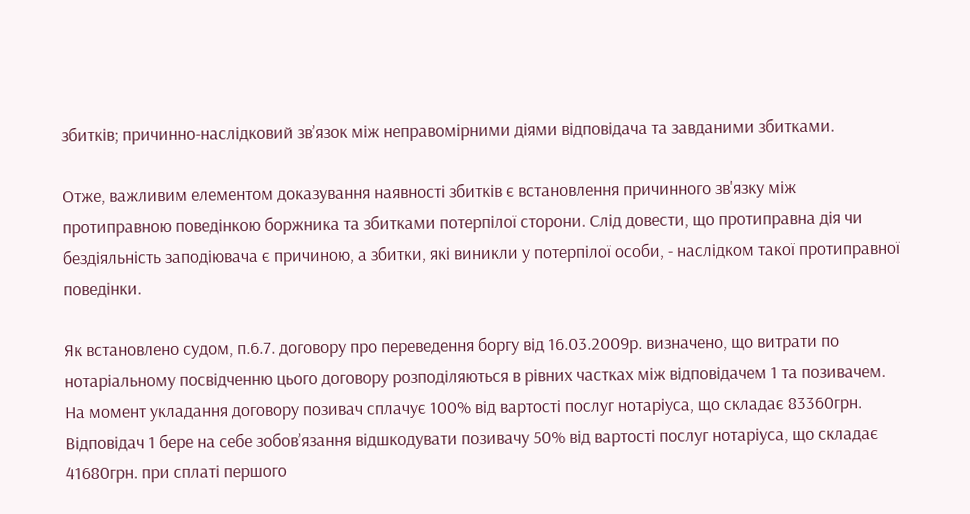збитків; причинно-наслідковий зв’язок між неправомірними діями відповідача та завданими збитками.

Отже, важливим елементом доказування наявності збитків є встановлення причинного зв'язку між протиправною поведінкою боржника та збитками потерпілої сторони. Слід довести, що протиправна дія чи бездіяльність заподіювача є причиною, а збитки, які виникли у потерпілої особи, - наслідком такої протиправної поведінки.

Як встановлено судом, п.6.7. договору про переведення боргу від 16.03.2009р. визначено, що витрати по нотаріальному посвідченню цього договору розподіляються в рівних частках між відповідачем 1 та позивачем. На момент укладання договору позивач сплачує 100% від вартості послуг нотаріуса, що складає 83360грн. Відповідач 1 бере на себе зобов’язання відшкодувати позивачу 50% від вартості послуг нотаріуса, що складає 41680грн. при сплаті першого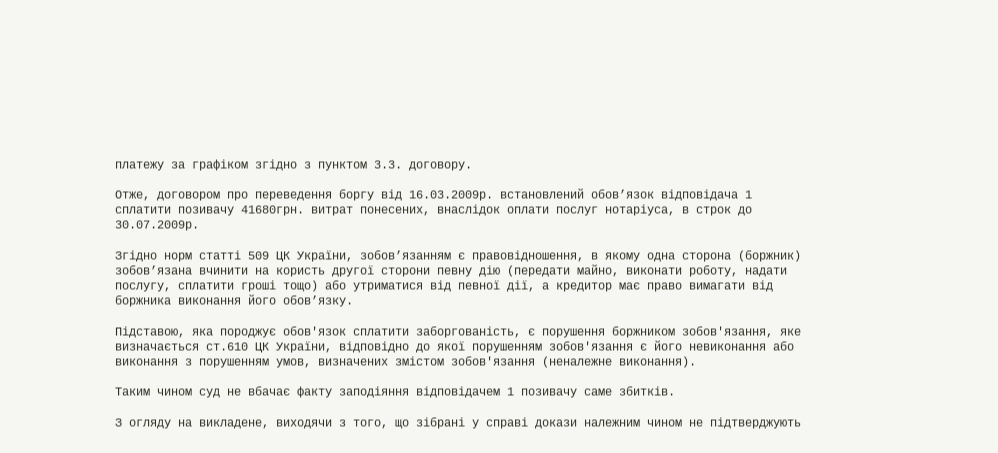платежу за графіком згідно з пунктом 3.3. договору.

Отже, договором про переведення боргу від 16.03.2009р. встановлений обов’язок відповідача 1 сплатити позивачу 41680грн. витрат понесених, внаслідок оплати послуг нотаріуса, в строк до 30.07.2009р.

Згідно норм статті 509 ЦК України, зобов’язанням є правовідношення, в якому одна сторона (боржник) зобов’язана вчинити на користь другої сторони певну дію (передати майно, виконати роботу, надати послугу, сплатити гроші тощо) або утриматися від певної дії, а кредитор має право вимагати від боржника виконання його обов’язку.

Підставою, яка породжує обов'язок сплатити заборгованість, є порушення боржником зобов'язання, яке визначається ст.610 ЦК України, відповідно до якої порушенням зобов'язання є його невиконання або виконання з порушенням умов, визначених змістом зобов'язання (неналежне виконання).

Таким чином суд не вбачає факту заподіяння відповідачем 1 позивачу саме збитків.

З огляду на викладене, виходячи з того, що зібрані у справі докази належним чином не підтверджують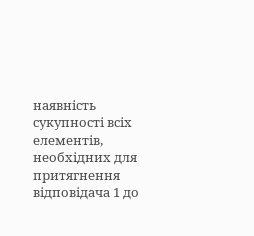наявність сукупності всіх елементів, необхідних для притягнення відповідача 1 до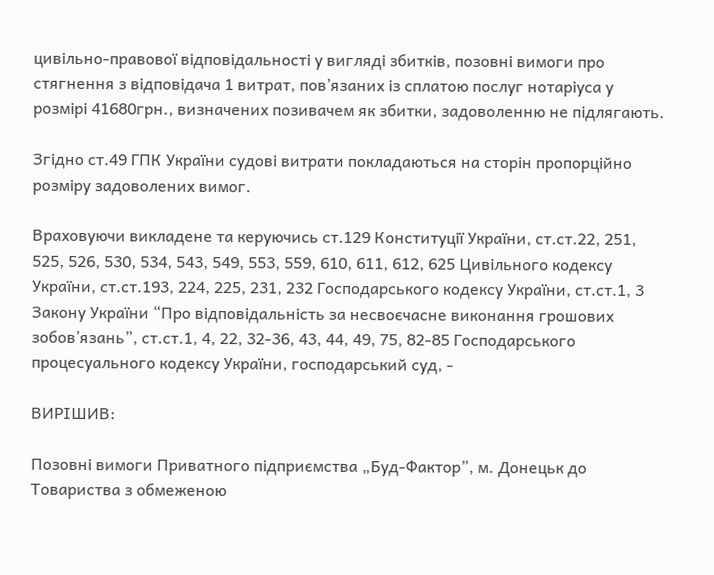цивільно-правової відповідальності у вигляді збитків, позовні вимоги про стягнення з відповідача 1 витрат, пов’язаних із сплатою послуг нотаріуса у розмірі 41680грн., визначених позивачем як збитки, задоволенню не підлягають.

Згідно ст.49 ГПК України судові витрати покладаються на сторін пропорційно розміру задоволених вимог.

Враховуючи викладене та керуючись ст.129 Конституції України, ст.ст.22, 251, 525, 526, 530, 534, 543, 549, 553, 559, 610, 611, 612, 625 Цивільного кодексу України, ст.ст.193, 224, 225, 231, 232 Господарського кодексу України, ст.ст.1, 3 Закону України “Про відповідальність за несвоєчасне виконання грошових зобов’язань”, ст.ст.1, 4, 22, 32-36, 43, 44, 49, 75, 82-85 Господарського процесуального кодексу України, господарський суд, -

ВИРІШИВ:

Позовні вимоги Приватного підприємства „Буд-Фактор”, м. Донецьк до Товариства з обмеженою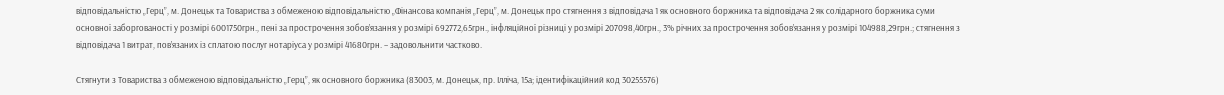відповідальністю „Герц”, м. Донецьк та Товариства з обмеженою відповідальністю „Фінансова компанія „Герц”, м. Донецьк про стягнення з відповідача 1 як основного боржника та відповідача 2 як солідарного боржника суми основної заборгованості у розмірі 6001750грн., пені за прострочення зобов’язання у розмірі 692772,65грн., інфляційної різниці у розмірі 207098,40грн., 3% річних за прострочення зобов’язання у розмірі 104988,29грн.; стягнення з відповідача 1 витрат, пов’язаних із сплатою послуг нотаріуса у розмірі 41680грн. – задовольнити частково.

Стягнути з Товариства з обмеженою відповідальністю „Герц”, як основного боржника (83003, м. Донецьк, пр. Ілліча, 15а; ідентифікаційний код 30255576)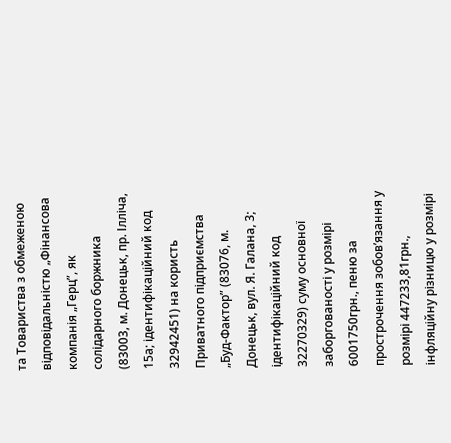та Товариства з обмеженою відповідальністю „Фінансова компанія „Герц”, як солідарного боржника (83003, м. Донецьк, пр. Ілліча, 15а; ідентифікаційний код 32942451) на користь Приватного підприємства „Буд-Фактор” (83076, м. Донецьк, вул. Я. Галана, 3; ідентифікаційний код 32270329) суму основної заборгованості у розмірі 6001750грн., пеню за прострочення зобов’язання у розмірі 447233,81грн., інфляційну різницю у розмірі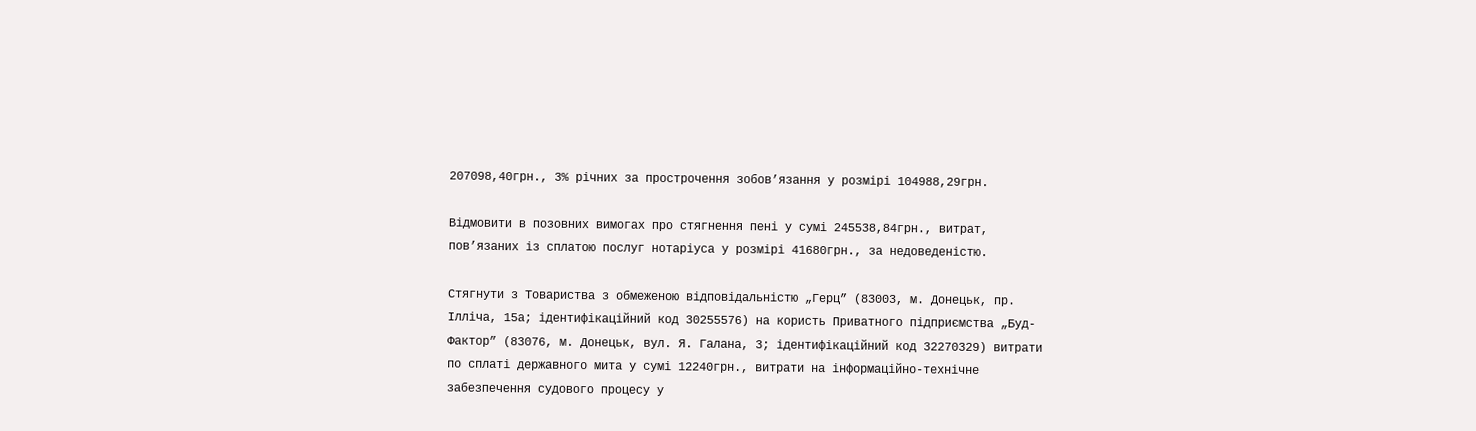207098,40грн., 3% річних за прострочення зобов’язання у розмірі 104988,29грн.

Відмовити в позовних вимогах про стягнення пені у сумі 245538,84грн., витрат, пов’язаних із сплатою послуг нотаріуса у розмірі 41680грн., за недоведеністю.

Стягнути з Товариства з обмеженою відповідальністю „Герц” (83003, м. Донецьк, пр. Ілліча, 15а; ідентифікаційний код 30255576) на користь Приватного підприємства „Буд-Фактор” (83076, м. Донецьк, вул. Я. Галана, 3; ідентифікаційний код 32270329) витрати по сплаті державного мита у сумі 12240грн., витрати на інформаційно-технічне забезпечення судового процесу у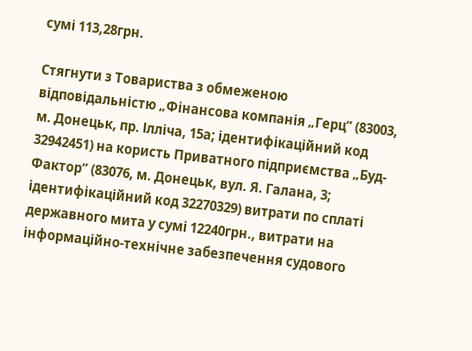сумі 113,28грн.

Стягнути з Товариства з обмеженою відповідальністю „Фінансова компанія „Герц” (83003, м. Донецьк, пр. Ілліча, 15а; ідентифікаційний код 32942451) на користь Приватного підприємства „Буд-Фактор” (83076, м. Донецьк, вул. Я. Галана, 3; ідентифікаційний код 32270329) витрати по сплаті державного мита у сумі 12240грн., витрати на інформаційно-технічне забезпечення судового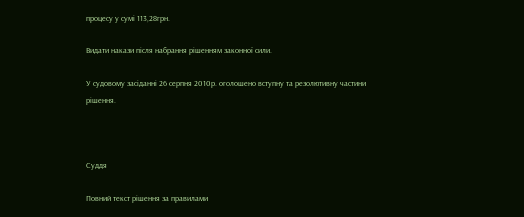процесу у сумі 113,28грн.

Видати накази після набрання рішенням законної сили.

У судовому засіданні 26 серпня 2010р. оголошено вступну та резолютивну частини рішення.



Суддя

Повний текст рішення за правилами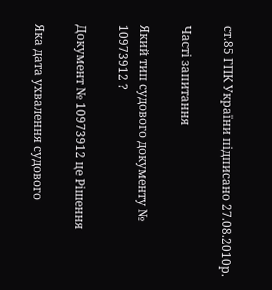ст.85 ГПК України підписано 27.08.2010р.

Часті запитання

Який тип судового документу № 10973912 ?

Документ № 10973912 це Рішення

Яка дата ухвалення судового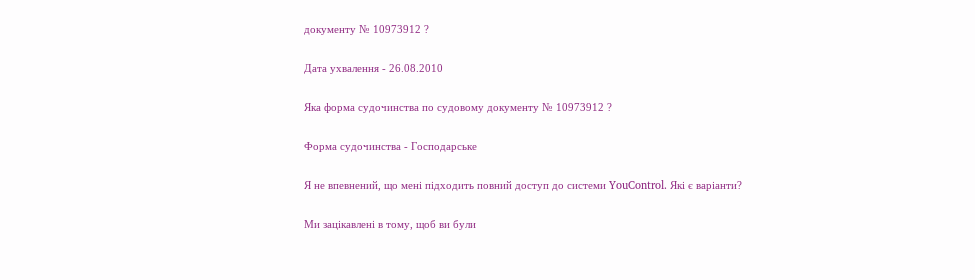документу № 10973912 ?

Дата ухвалення - 26.08.2010

Яка форма судочинства по судовому документу № 10973912 ?

Форма судочинства - Господарське

Я не впевнений, що мені підходить повний доступ до системи YouControl. Які є варіанти?

Ми зацікавлені в тому, щоб ви були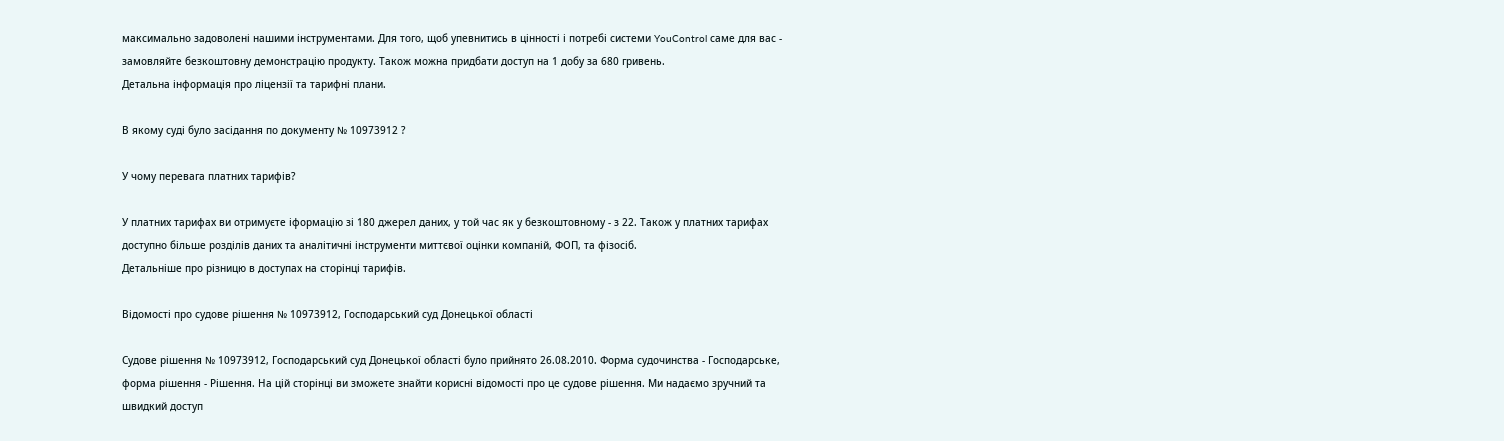максимально задоволені нашими інструментами. Для того, щоб упевнитись в цінності і потребі системи YouControl саме для вас - замовляйте безкоштовну демонстрацію продукту. Також можна придбати доступ на 1 добу за 680 гривень.
Детальна інформація про ліцензії та тарифні плани.

В якому cуді було засідання по документу № 10973912 ?

У чому перевага платних тарифів?

У платних тарифах ви отримуєте іформацію зі 180 джерел даних, у той час як у безкоштовному - з 22. Також у платних тарифах доступно більше розділів даних та аналітичні інструменти миттєвої оцінки компаній, ФОП, та фізосіб.
Детальніше про різницю в доступах на сторінці тарифів.

Відомості про судове рішення № 10973912, Господарський суд Донецької області

Судове рішення № 10973912, Господарський суд Донецької області було прийнято 26.08.2010. Форма судочинства - Господарське, форма рішення - Рішення. На цій сторінці ви зможете знайти корисні відомості про це судове рішення. Ми надаємо зручний та швидкий доступ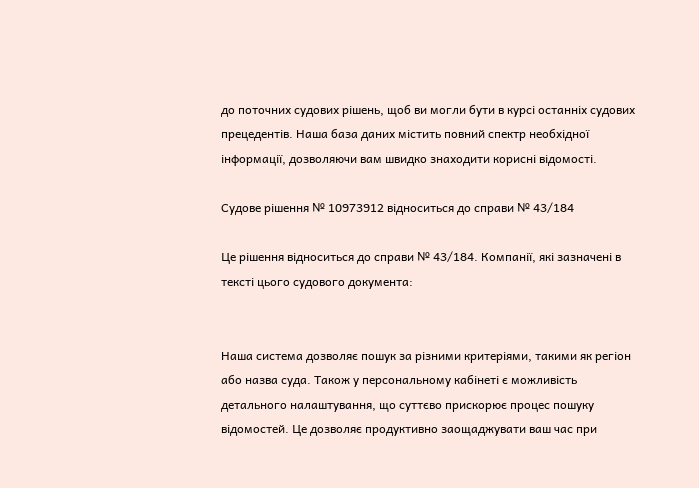до поточних судових рішень, щоб ви могли бути в курсі останніх судових прецедентів. Наша база даних містить повний спектр необхідної інформації, дозволяючи вам швидко знаходити корисні відомості.

Судове рішення № 10973912 відноситься до справи № 43/184

Це рішення відноситься до справи № 43/184. Компанії, які зазначені в тексті цього судового документа:


Наша система дозволяє пошук за різними критеріями, такими як регіон або назва суда. Також у персональному кабінеті є можливість детального налаштування, що суттєво прискорює процес пошуку відомостей. Це дозволяє продуктивно заощаджувати ваш час при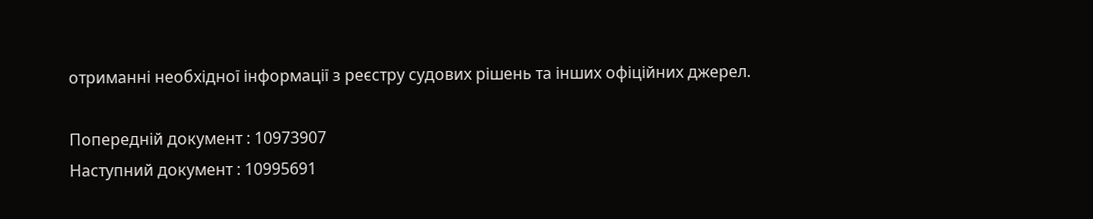отриманні необхідної інформації з реєстру судових рішень та інших офіційних джерел.

Попередній документ : 10973907
Наступний документ : 10995691